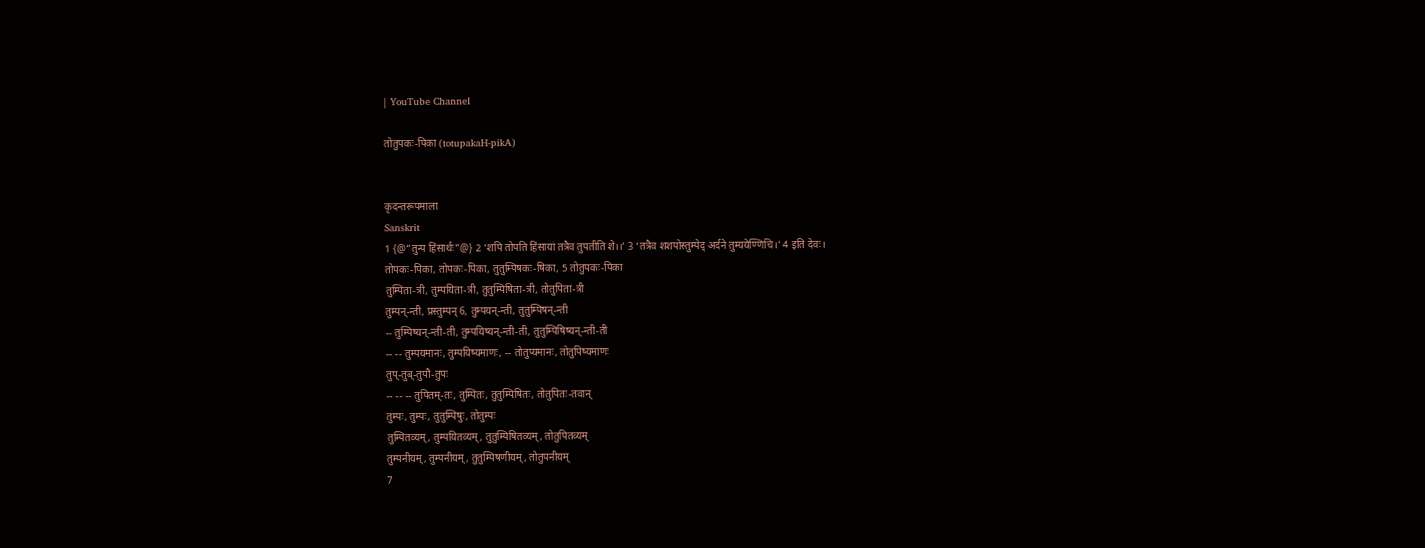| YouTube Channel

तोतुपकः-पिका (totupakaH-pikA)


कृदन्तरूपमाला
Sanskrit
1 {@“तुन्प हिंसार्थः”@} 2 ‘शपि तोपति हिंसायां तत्रैव तुपतीति शे।।’ 3 ‘तत्रैव शशपोस्तुम्पेद् अर्दने तुम्ययेण्णिचि।’ 4 इति देवः।
तोपकः-पिका, तोपकः-पिका, तुतुम्पिषकः-षिका, 5 तोतुपकः-पिका
तुम्पिता-त्री, तुम्पयिता-त्री, तुतुम्पिषिता-त्री, तोतुपिता-त्री
तुम्पन्-न्ती, प्रस्तुम्पन् 6, तुम्पयन्-न्ती, तुतुम्पिषन्-न्ती
-- तुम्पिष्यन्-न्ती-ती, तुम्पयिष्यन्-न्ती-ती, तुतुम्पिषिष्यन्-न्ती-ती
-- -- तुम्पयमानः, तुम्पयिष्यमाणः, -- तोतुप्यमानः, तोतुपिष्यमाणः
तुप्-तुब्-तुपौ-तुपः
-- -- -- तुपितम्-तः, तुम्पितः, तुतुम्पिषितः, तोतुपितः-तवान्
तुम्पः, तुम्पः, तुतुम्पिषुः, तोतुम्पः
तुम्पितव्यम्, तुम्पयितव्यम्, तुतुम्पिषितव्यम्, तोतुपितव्यम्
तुम्पनीयम्, तुम्पनीयम्, तुतुम्पिषणीयम्, तोतुपनीयम्
7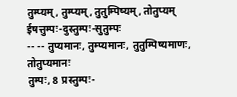तुम्प्यम्, तुम्प्यम्, तुतुम्पिष्यम्, तोतुप्यम्
ईषत्तुम्पः-दुस्तुम्पः-सुतुम्पः
-- -- तुप्यमानः, तुम्प्यमानः, तुतुम्पिष्यमाणः, तोतुप्यमानः
तुम्पः, 8 प्रस्तुम्पः-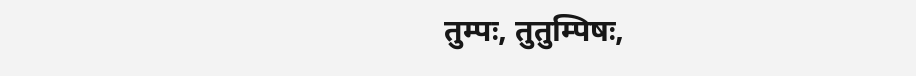तुम्पः, तुतुम्पिषः,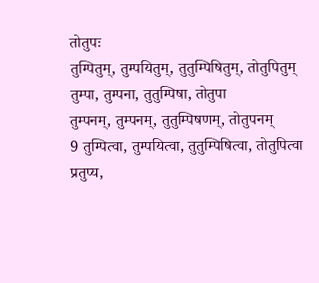तोतुपः
तुम्पितुम्, तुम्पयितुम्, तुतुम्पिषितुम्, तोतुपितुम्
तुम्पा, तुम्पना, तुतुम्पिषा, तोतुपा
तुम्पनम्, तुम्पनम्, तुतुम्पिषणम्, तोतुपनम्
9 तुम्पित्वा, तुम्पयित्वा, तुतुम्पिषित्वा, तोतुपित्वा
प्रतुप्य,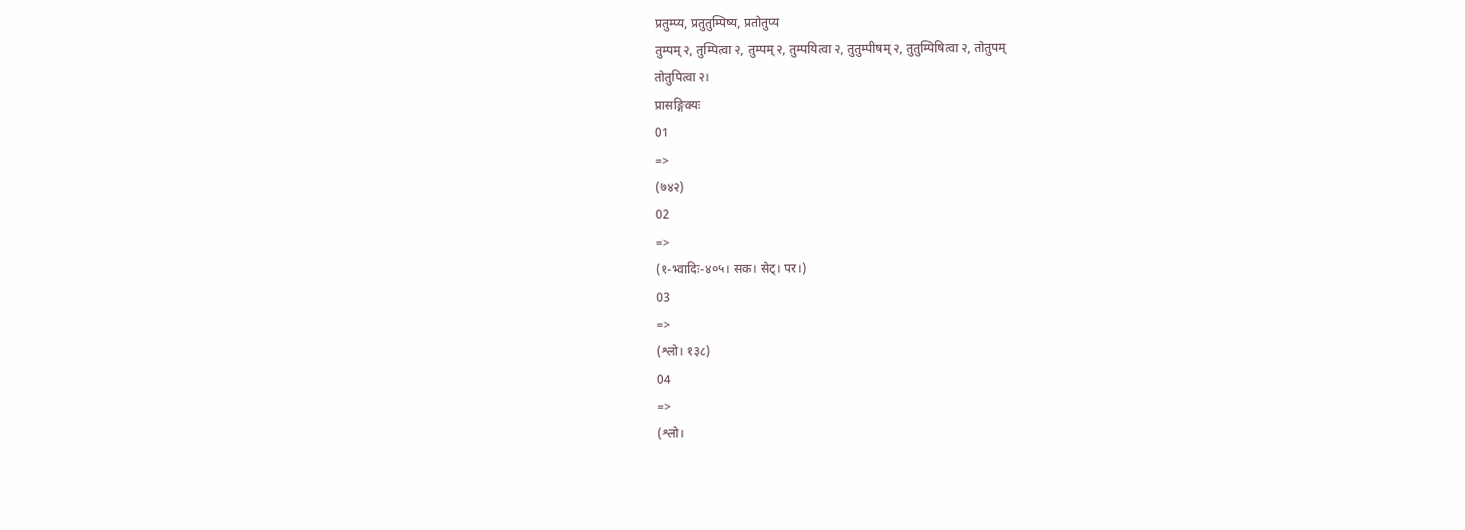प्रतुम्प्य, प्रतुतुम्पिष्य, प्रतोतुप्य
तुम्पम् २, तुम्पित्वा २, तुम्पम् २, तुम्पयित्वा २, तुतुम्पीषम् २, तुतुम्पिषित्वा २, तोतुपम्
तोतुपित्वा २।
प्रासङ्गिक्यः
01
=>
(७४२)
02
=>
(१-भ्वादिः-४०५। सक। सेट्। पर।)
03
=>
(श्लो। १३८)
04
=>
(श्लो।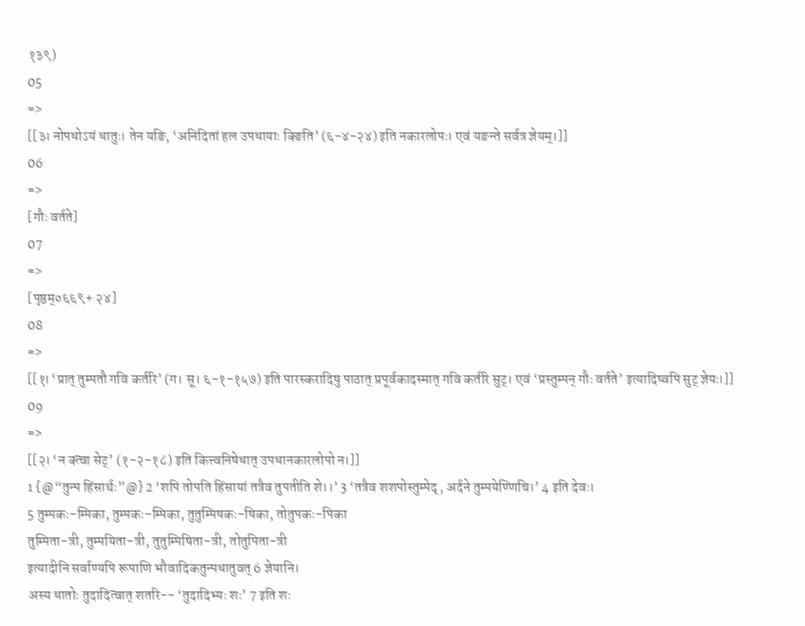१३९)
05
=>
[[३। नोपधोऽयं धातुः। तेन यङि, ‘अनिदितां हल उपधायाः क्ङिति’ (६-४-२४) इति नकारलोपः। एवं यङन्ते सर्वत्र ज्ञेयम्।]]
06
=>
[गौः वर्तते]
07
=>
[पृष्ठम्०६६९+ २४]
08
=>
[[१। ‘प्रात् तुम्पतौ गवि कर्तरि’ (ग। सू। ६-१-१५७) इति पारस्करादिषु पाठात् प्रपूर्वकादस्मात् गवि कर्तरि सुट्। एवं ‘प्रस्तुम्पन् गौः वर्तते’ इत्यादिष्वपि सुट् ज्ञेयः।]]
09
=>
[[२। ‘न क्त्वा सेट्’ (१-२-१८) इति कित्त्वनिषेधात् उपधानकारलोपो न।]]
1 {@“तुन्प हिंसार्थः”@} 2 ‘शपि तोपति हिंसायां तत्रैव तुपतीति शे।।’ 3 ‘तत्रैव शशपोस्तुम्पेद्, अर्दने तुम्पयेण्णिचि।’ 4 इति देवः।
5 तुम्पकः-म्पिका, तुम्पकः-म्पिका, तुतुम्पिषकः-षिका, तोतुपकः-पिका
तुम्पिता-त्री, तुम्पयिता-त्री, तुतुम्पिषिता-त्री, तोतुपिता-त्री
इत्यादीनि सर्वाण्यपि रूपाणि भौवादिकतुन्पधातुवत् 6 ज्ञेयानि।
अस्य धातोः तुदादित्वात् शतरि-- ‘तुदादिभ्यः शः’ 7 इति शः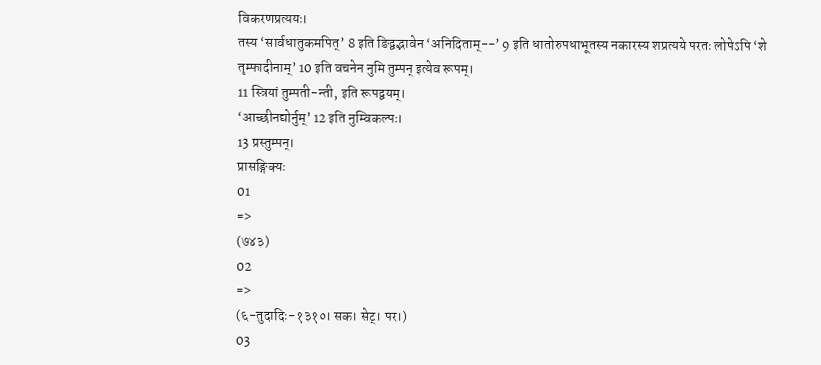विकरणप्रत्ययः।
तस्य ‘सार्वधातुकमपित्’ 8 इति ङिद्वद्भावेन ‘अनिदिताम्--’ 9 इति धातोरुपधाभूतस्य नकारस्य शप्रत्यये परतः लोपेऽपि ‘शे तृम्फादीनाम्’ 10 इति वचनेन नुमि तुम्पन् इत्येव रूपम्।
11 स्त्रियां तुम्पती-न्ती, इति रूपद्वयम्।
‘आच्छीनद्योर्नुम्’ 12 इति नुम्विकल्पः।
13 प्रस्तुम्पन्।
प्रासङ्गिक्यः
01
=>
(७४३)
02
=>
(६-तुदादिः-१३१०। सक। सेट्। पर।)
03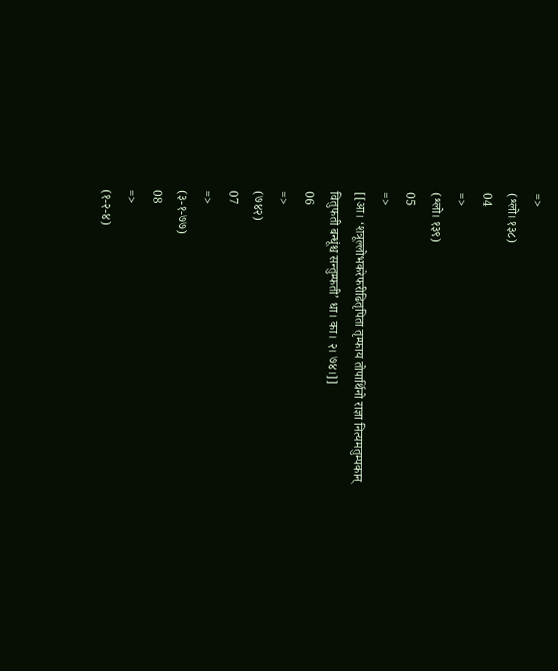=>
(श्लो। १३८)
04
=>
(श्लो। १३९)
05
=>
[[आ। ‘शत्रूल्लोभकरेफरीढितृपिता तृम्फाय तोपार्थिनो राज्ञा नित्यमतुम्पकान् वितुफती बन्धूंश्च सन्तुम्फती’ धा। का। २। ७४।]]
06
=>
(७४२)
07
=>
(३-१-७७)
08
=>
(१-२-४)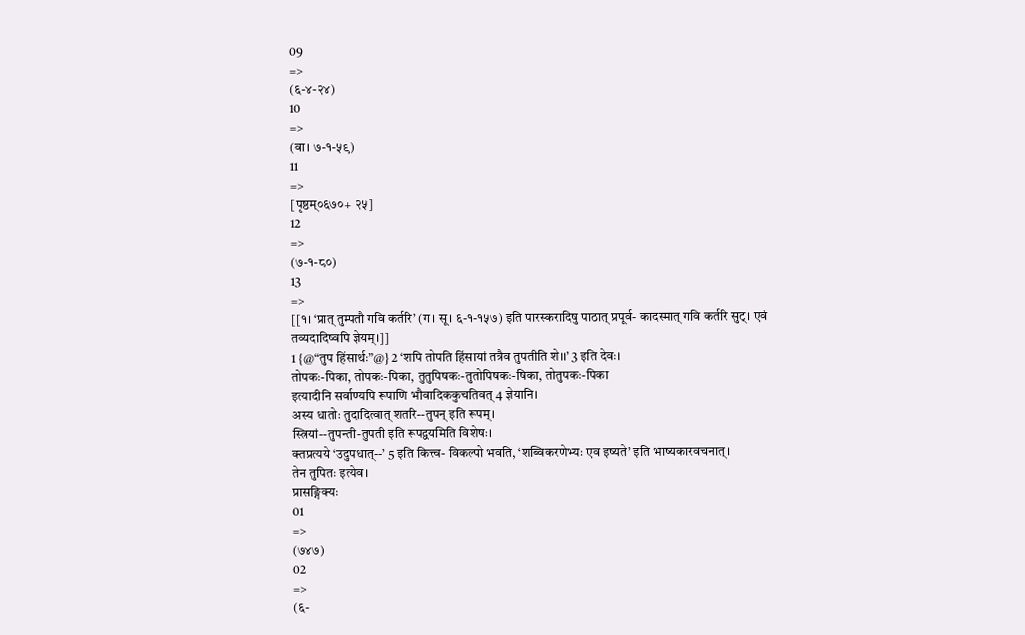09
=>
(६-४-२४)
10
=>
(वा। ७-१-५९)
11
=>
[पृष्ठम्०६७०+ २५]
12
=>
(७-१-८०)
13
=>
[[१। ‘प्रात् तुम्पतौ गवि कर्तरि’ (ग। सू। ६-१-१५७) इति पारस्करादिषु पाठात् प्रपूर्व- कादस्मात् गवि कर्तरि सुट्। एवं तव्यदादिष्वपि ज्ञेयम्।]]
1 {@“तुप हिंसार्थः”@} 2 ‘शपि तोपति हिंसायां तत्रैव तुपतीति शे।।’ 3 इति देवः।
तोपकः-पिका, तोपकः-पिका, तुतुपिषकः-तुतोपिषकः-षिका, तोतुपकः-पिका
इत्यादीनि सर्वाण्यपि रूपाणि भौवादिककुचतिवत् 4 ज्ञेयानि।
अस्य धातोः तुदादित्वात् शतरि--तुपन् इति रूपम्।
स्त्रियां--तुपन्ती-तुपती इति रूपद्वयमिति विशेषः।
क्तप्रत्यये ‘उदुपधात्--’ 5 इति कित्त्व- विकल्पो भवति, ‘शब्विकरणेभ्यः एव इष्यते’ इति भाष्यकारवचनात्।
तेन तुपितः इत्येव।
प्रासङ्गिक्यः
01
=>
(७४७)
02
=>
(६-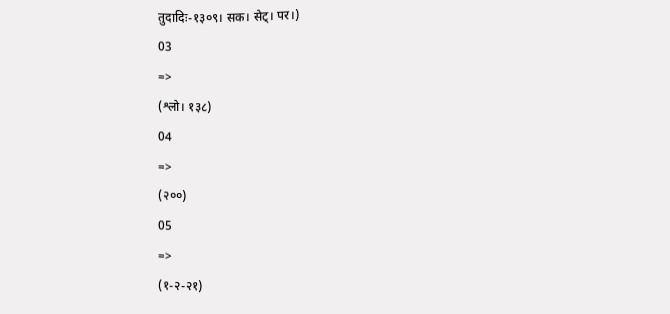तुदादिः-१३०९। सक। सेट्। पर।)
03
=>
(श्लो। १३८)
04
=>
(२००)
05
=>
(१-२-२१)